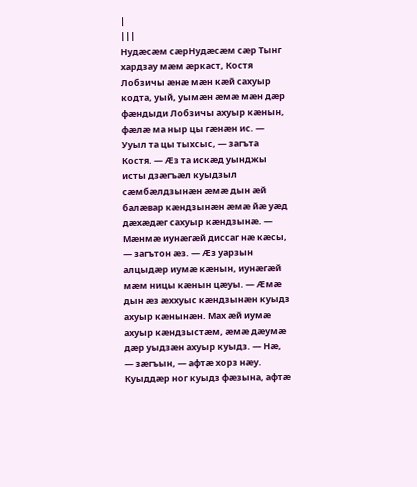|
|||
Нудæсæм сæрНудæсæм сæр Тынг хардзау мæм æркаст, Костя Лобзичы æнæ мæн кæй сахуыр кодта, уый, уымæн æмæ мæн дæр фæндыди Лобзичы ахуыр кæнын, фæлæ ма ныр цы гæнæн ис. — Ууыл та цы тыхсыс, — загъта Костя. — Æз та искæд уынджы исты дзæгъæл куыдзыл сæмбæлдзынæн æмæ дын æй балæвар кæндзынæн æмæ йæ уæд дæхæдæг сахуыр кæндзынæ. — Мæнмæ иунæгæй диссаг нæ кæсы, — загътон æз. — Æз уарзын алцыдæр иумæ кæнын, иунæгæй мæм ницы кæнын цæуы. — Æмæ дын æз æххуыс кæндзынæн куыдз ахуыр кæнынæн. Мах æй иумæ ахуыр кæндзыстæм, æмæ дæумæ дæр уыдзæн ахуыр куыдз. — Нæ, — зæгъын, — афтæ хорз нæу. Куыддæр ног куыдз фæзына, афтæ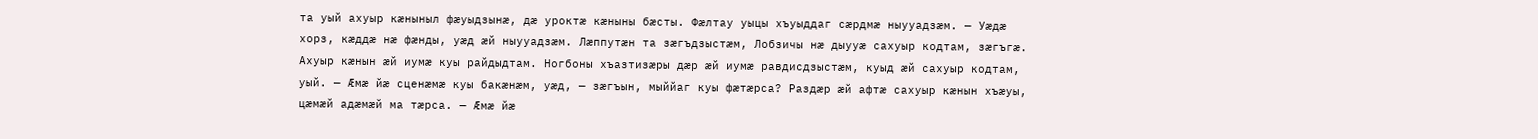та уый ахуыр кæныныл фæуыдзынæ, дæ уроктæ кæныны бæсты. Фæлтау уыцы хъуыддаг сæрдмæ ныууадзæм. — Уæдæ хорз, кæддæ нæ фæнды, уæд æй ныууадзæм. Лæппутæн та зæгъдзыстæм, Лобзичы нæ дыууæ сахуыр кодтам, зæгъгæ. Ахуыр кæнын æй иумæ куы райдыдтам. Ногбоны хъазтизæры дæр æй иумæ равдисдзыстæм, куыд æй сахуыр кодтам, уый. — Æмæ йæ сценæмæ куы бакæнæм, уæд, — зæгъын, мыййаг куы фæтæрса? Раздæр æй афтæ сахуыр кæнын хъæуы, цæмæй адæмæй ма тæрса. — Æмæ йæ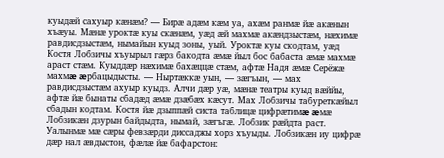куыдæй сахуыр кæнæм? — Бирæ адæм кæм уа, ахæм ранмæ йæ акæнын хъæуы. Мæнæ уроктæ куы скæнæм, уæд æй махмæ акæндзыстæм, нæхимæ равдисдзыстæм, нымайын куыд зоны, уый. Уроктæ куы скодтам, уæд Костя Лобзичы хъуырыл гæрз бакодта æмæ йыл бос бабаста æмæ махмæ араст стæм. Куыддæр нæхимæ бахæццæ стæм, афтæ Надя æмæ Серёжæ махмæ æрбацыдысты. — Ныртæккæ уын, — зæгъын, — мах равдисдзыстæм ахуыр куыдз. Алчи дæр уæ, мæнæ театры куыд вæййы, афтæ йæ бынаты сбадæд æмæ дзæбæх кæсут. Мах Лобзичы табуреткæйыл сбадын кодтам. Костя йæ дзыппæй систа таблицæ цифрæтимæ æмæ Лобзикæн дзурын байдыдта, нымай, зæгъгæ. Лобзик рæйдта раст. Уалынмæ мæ сæры февзæрди диссаджы хорз хъуыды. Лобзикæн иу цифрæ дæр нал æвдыстон, фæлæ йæ бафарстон: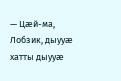— Цæй-ма, Лобзик, дыууæ хатты дыууæ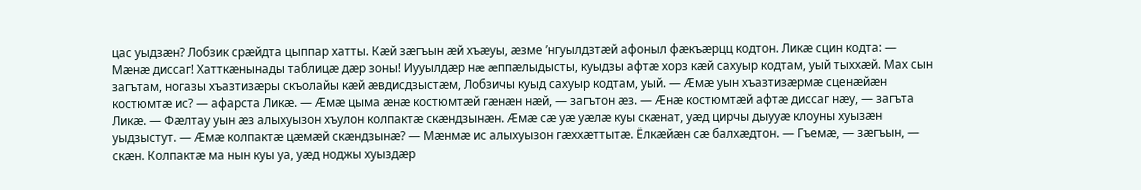цас уыдзæн? Лобзик срæйдта цыппар хатты. Кæй зæгъын æй хъæуы, æзме ’нгуылдзтæй афоныл фæкъæрцц кодтон. Ликæ сцин кодта: — Мæнæ диссаг! Хатткæнынады таблицæ дæр зоны! Иууылдæр нæ æппæлыдысты, куыдзы афтæ хорз кæй сахуыр кодтам, уый тыххæй. Мах сын загътам, ногазы хъазтизæры скъолайы кæй æвдисдзыстæм, Лобзичы куыд сахуыр кодтам, уый. — Æмæ уын хъазтизæрмæ сценæйæн костюмтæ ис? — афарста Ликæ. — Æмæ цыма æнæ костюмтæй гæнæн нæй, — загътон æз. — Æнæ костюмтæй афтæ диссаг нæу, — загъта Ликæ. — Фæлтау уын æз алыхуызон хъулон колпактæ скæндзынæн. Æмæ сæ уæ уæлæ куы скæнат, уæд цирчы дыууæ клоуны хуызæн уыдзыстут. — Æмæ колпактæ цæмæй скæндзынæ? — Мæнмæ ис алыхуызон гæххæттытæ. Ёлкæйæн сæ балхæдтон. — Гъемæ, — зæгъын, — скæн. Колпактæ ма нын куы уа, уæд ноджы хуыздæр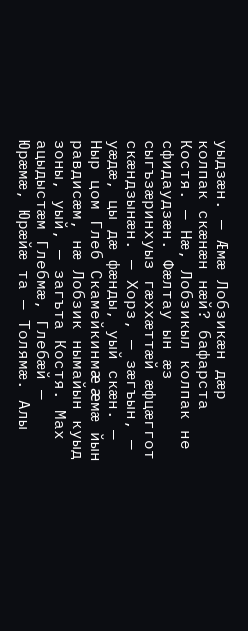уыдзæн. — Æмæ Лобзикæн дæр колпак скæнæн нæй? бафарста Костя. — Нæ, Лобзикыл колпак не сфидаудзæн. Фæлтау ын æз сыгъзæринхуыз гæххæттæй æфцæггот скæндзынæн. — Хорз, — зæгъын, — уæдæ, цы дæ фæнды, уый скæн. — Ныр цом Глеб Скамейкинмæ æмæ йын равдисæм, нæ Лобзик нымайын куыд зоны, уый, — загъта Костя. Мах ацыдыстæм Глебмæ, Глебæй — Юрæмæ, Юрæйæ та — Толямæ. Алы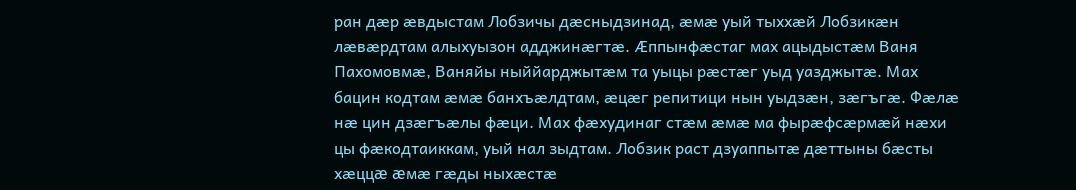ран дæр æвдыстам Лобзичы дæсныдзинад, æмæ уый тыххæй Лобзикæн лæвæрдтам алыхуызон адджинæгтæ. Æппынфæстаг мах ацыдыстæм Ваня Пахомовмæ, Ваняйы ныййарджытæм та уыцы рæстæг уыд уазджытæ. Мах бацин кодтам æмæ банхъæлдтам, æцæг репитици нын уыдзæн, зæгъгæ. Фæлæ нæ цин дзæгъæлы фæци. Мах фæхудинаг стæм æмæ ма фырæфсæрмæй нæхи цы фæкодтаиккам, уый нал зыдтам. Лобзик раст дзуаппытæ дæттыны бæсты хæццæ æмæ гæды ныхæстæ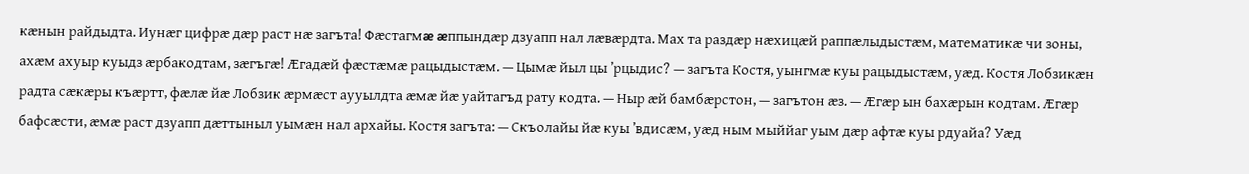кæнын райдыдта. Иунæг цифрæ дæр раст нæ загъта! Фæстагмæ æппындæр дзуапп нал лæвæрдта. Мах та раздæр нæхицæй раппæлыдыстæм, математикæ чи зоны, ахæм ахуыр куыдз æрбакодтам, зæгъгæ! Æгадæй фæстæмæ рацыдыстæм. — Цымæ йыл цы ’рцыдис? — загъта Костя, уынгмæ куы рацыдыстæм, уæд. Костя Лобзикæн радта сæкæры къæртт, фæлæ йæ Лобзик æрмæст аууылдта æмæ йæ уайтагъд рату кодта. — Ныр æй бамбæрстон, — загътон æз. — Æгæр ын бахæрын кодтам. Æгæр бафсæсти, æмæ раст дзуапп дæттыныл уымæн нал архайы. Костя загъта: — Скъолайы йæ куы ’вдисæм, уæд ным мыййаг уым дæр афтæ куы рдуайа? Уæд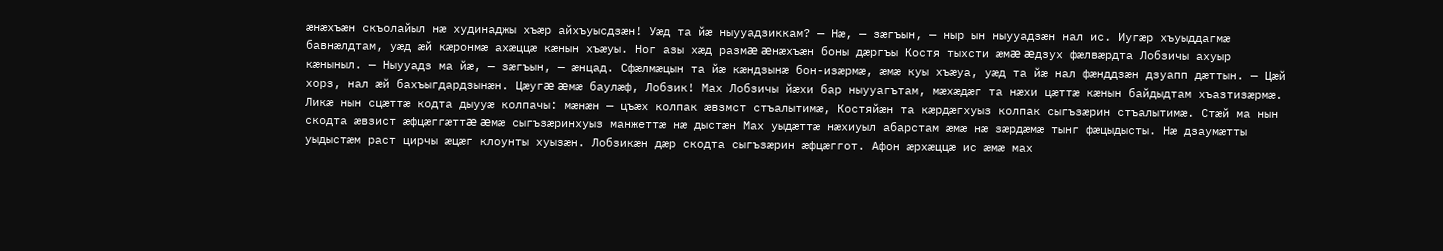æнæхъæн скъолайыл нæ худинаджы хъæр айхъуысдзæн! Уæд та йæ ныууадзиккам? — Нæ, — зæгъын, — ныр ын ныууадзæн нал ис. Иугæр хъуыддагмæ бавнæлдтам, уæд æй кæронмæ ахæццæ кæнын хъæуы. Ног азы хæд размæ æнæхъæн боны дæргъы Костя тыхсти æмæ æдзух фæлвæрдта Лобзичы ахуыр кæныныл. — Ныууадз ма йæ, — зæгъын, — æнцад. Сфæлмæцын та йæ кæндзынæ бон-изæрмæ, æмæ куы хъæуа, уæд та йæ нал фæнддзæн дзуапп дæттын. — Цæй хорз, нал æй бахъыгдардзынæн. Цæугæ æмæ баулæф, Лобзик! Мах Лобзичы йæхи бар ныууагътам, мæхæдæг та нæхи цæттæ кæнын байдыдтам хъазтизæрмæ. Ликæ нын сцæттæ кодта дыууæ колпачы: мæнæн — цъæх колпак æвзмст стъалытимæ, Костяйæн та кæрдæгхуыз колпак сыгъзæрин стъалытимæ. Стæй ма нын скодта æвзист æфцæггæттæ æмæ сыгъзæринхуыз манжеттæ нæ дыстæн Мах уыдæттæ нæхиуыл абарстам æмæ нæ зæрдæмæ тынг фæцыдысты. Нæ дзаумæтты уыдыстæм раст цирчы æцæг клоунты хуызæн. Лобзикæн дæр скодта сыгъзæрин æфцæггот. Афон æрхæццæ ис æмæ мах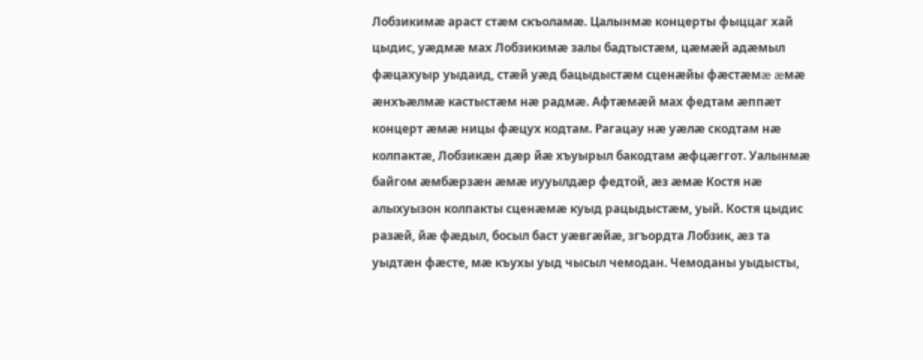Лобзикимæ араст стæм скъоламæ. Цалынмæ концерты фыццаг хай цыдис, уæдмæ мах Лобзикимæ залы бадтыстæм, цæмæй адæмыл фæцахуыр уыдаид, стæй уæд бацыдыстæм сценæйы фæстæмæ æмæ æнхъæлмæ кастыстæм нæ радмæ. Афтæмæй мах федтам æппæт концерт æмæ ницы фæцух кодтам. Рагацау нæ уæлæ скодтам нæ колпактæ, Лобзикæн дæр йæ хъуырыл бакодтам æфцæггот. Уалынмæ байгом æмбæрзæн æмæ иууылдæр федтой, æз æмæ Костя нæ алыхуызон колпакты сценæмæ куыд рацыдыстæм, уый. Костя цыдис разæй, йæ фæдыл, босыл баст уæвгæйæ, згъордта Лобзик, æз та уыдтæн фæсте, мæ къухы уыд чысыл чемодан. Чемоданы уыдысты,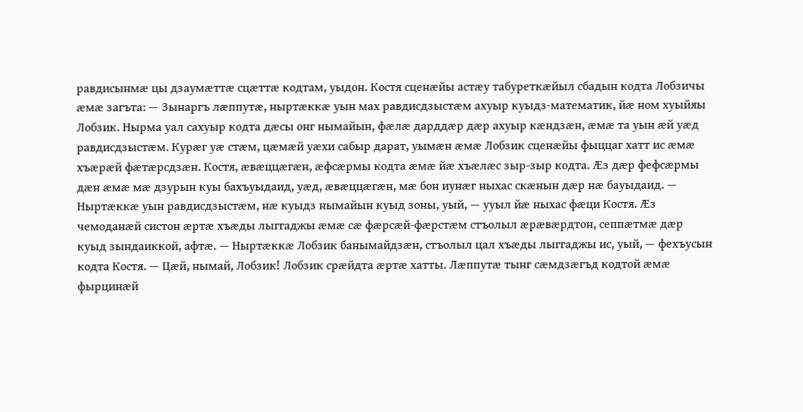равдисынмæ цы дзаумæттæ сцæттæ кодтам, уыдон. Костя сценæйы астæу табуреткæйыл сбадын кодта Лобзичы æмæ загъта: — Зынаргъ лæппутæ, ныртæккæ уын мах равдисдзыстæм ахуыр куыдз-математик, йæ ном хуыйяы Лобзик. Нырма уал сахуыр кодта дæсы онг нымайын, фæлæ дарддæр дæр ахуыр кæндзæн, æмæ та уын æй уæд равдисдзыстæм. Курæг уæ стæм, цæмæй уæхи сабыр дарат, уымæн æмæ Лобзик сценæйы фыццаг хатт ис æмæ хъæрæй фæтæрсдзæн. Костя, æвæццæгæн, æфсæрмы кодта æмæ йæ хъæлæс зыр-зыр кодта. Æз дæр фефсæрмы дæн æмæ мæ дзурын куы бахъуыдаид, уæд, æвæццæгæн, мæ бон иунæг ныхас скæнын дæр нæ бауыдаид. — Ныртæккæ уын равдисдзыстæм, нæ куыдз нымайын куыд зоны, уый, — ууыл йæ ныхас фæци Костя. Æз чемоданæй систон æртæ хъæды лыггаджы æмæ сæ фæрсæй-фæрстæм стъолыл æрæвæрдтон, сеппæтмæ дæр куыд зындаиккой, афтæ. — Ныртæккæ Лобзик банымайдзæн, стъолыл цал хъæды лыггаджы ис, уый, — фехъусын кодта Костя. — Цæй, нымай, Лобзик! Лобзик срæйдта æртæ хатты. Лæппутæ тынг сæмдзæгъд кодтой æмæ фырцинæй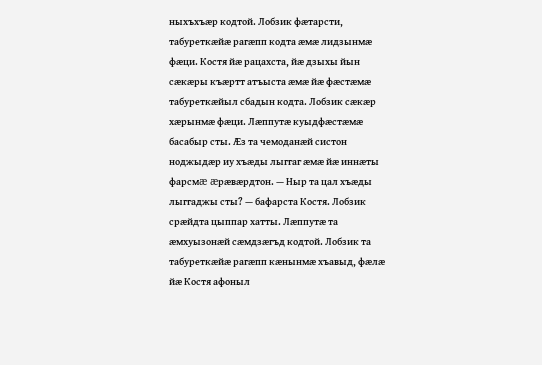ныхъхъæр кодтой. Лобзик фæтарсти, табуреткæйæ рагæпп кодта æмæ лидзынмæ фæци. Костя йæ рацахста, йæ дзыхы йын сæкæры къæртт атъыста æмæ йæ фæстæмæ табуреткæйыл сбадын кодта. Лобзик сæкæр хæрынмæ фæци. Лæппутæ куыдфæстæмæ басабыр сты. Æз та чемоданæй систон ноджыдæр иу хъæды лыггаг æмæ йæ иннæты фарсмæ æрæвæрдтон. — Ныр та цал хъæды лыггаджы сты? — бафарста Костя. Лобзик срæйдта цыппар хатты. Лæппутæ та æмхуызонæй сæмдзæгъд кодтой. Лобзик та табуреткæйæ рагæпп кæнынмæ хъавыд, фæлæ йæ Костя афоныл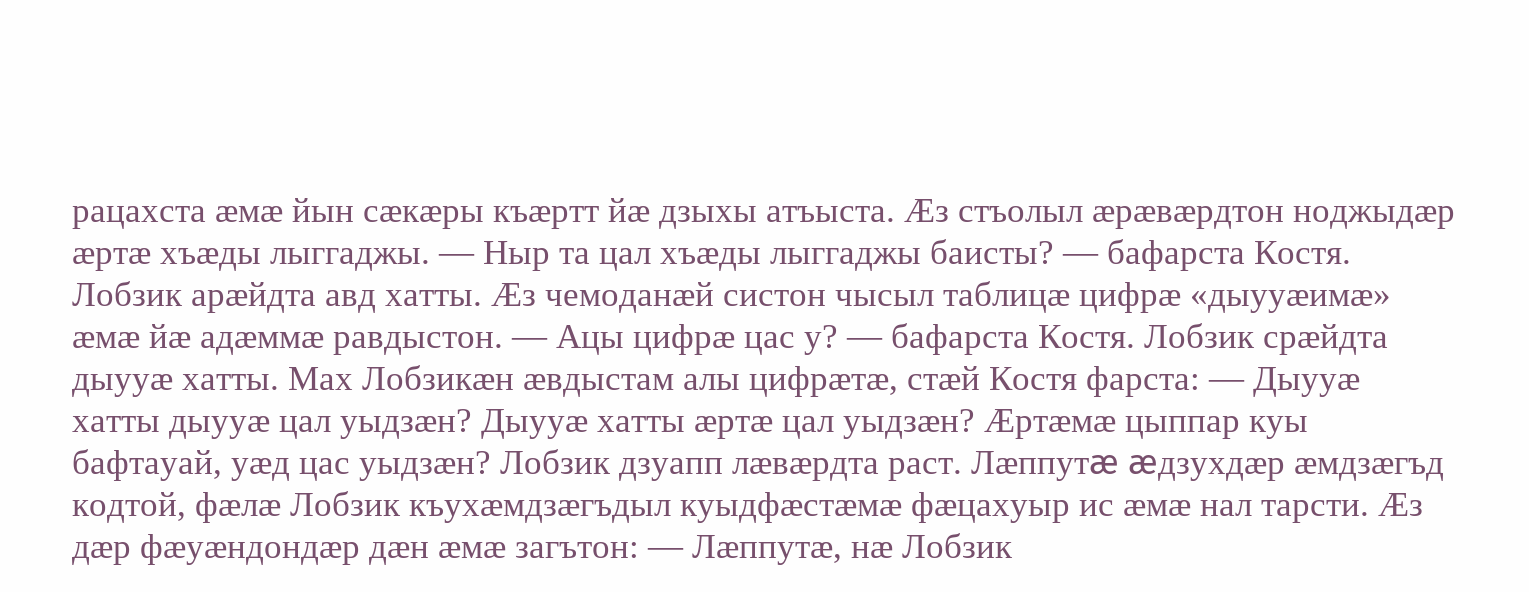рацахста æмæ йын сæкæры къæртт йæ дзыхы атъыста. Æз стъолыл æрæвæрдтон ноджыдæр æртæ хъæды лыггаджы. — Ныр та цал хъæды лыггаджы баисты? — бафарста Костя. Лобзик арæйдта авд хатты. Æз чемоданæй систон чысыл таблицæ цифрæ «дыууæимæ» æмæ йæ адæммæ равдыстон. — Ацы цифрæ цас у? — бафарста Костя. Лобзик срæйдта дыууæ хатты. Мах Лобзикæн æвдыстам алы цифрæтæ, стæй Костя фарста: — Дыууæ хатты дыууæ цал уыдзæн? Дыууæ хатты æртæ цал уыдзæн? Æртæмæ цыппар куы бафтауай, уæд цас уыдзæн? Лобзик дзуапп лæвæрдта раст. Лæппутæ æдзухдæр æмдзæгъд кодтой, фæлæ Лобзик къухæмдзæгъдыл куыдфæстæмæ фæцахуыр ис æмæ нал тарсти. Æз дæр фæуæндондæр дæн æмæ загътон: — Лæппутæ, нæ Лобзик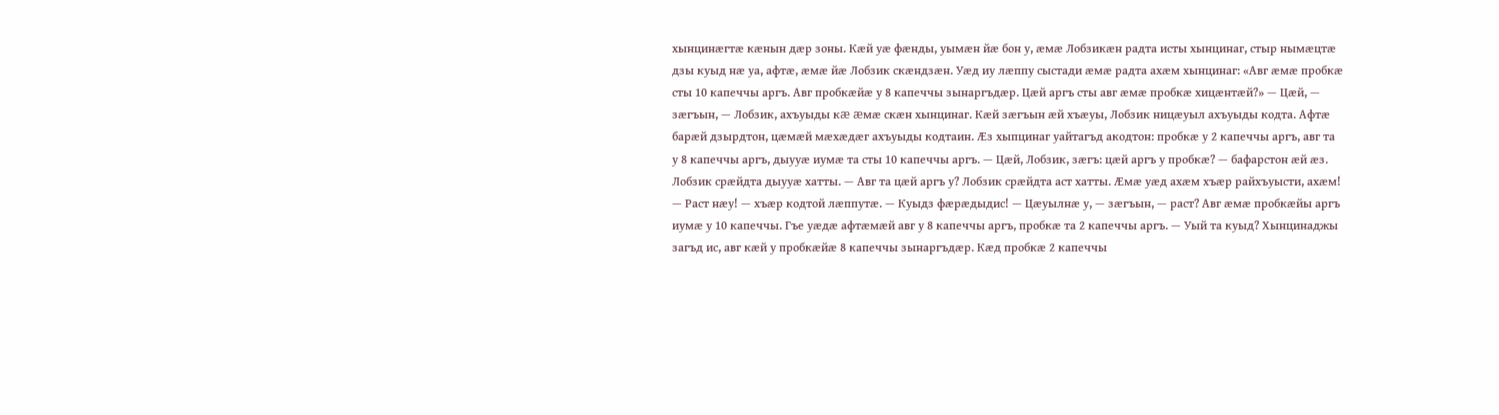хынцинæгтæ кæнын дæр зоны. Кæй уæ фæнды, уымæн йæ бон у, æмæ Лобзикæн радта исты хынцинаг, стыр нымæцтæ дзы куыд нæ уа, афтæ, æмæ йæ Лобзик скæндзæн. Уæд иу лæппу сыстади æмæ радта ахæм хынцинаг: «Авг æмæ пробкæ сты 10 капеччы аргъ. Авг пробкæйæ у 8 капеччы зынаргъдæр. Цæй аргъ сты авг æмæ пробкæ хицæнтæй?» — Цæй, — зæгъын, — Лобзик, ахъуыды кæ æмæ скæн хынцинаг. Кæй зæгъын æй хъæуы, Лобзик ницæуыл ахъуыды кодта. Афтæ барæй дзырдтон, цæмæй мæхæдæг ахъуыды кодтаин. Æз хыпцинаг уайтагъд акодтон: пробкæ у 2 капеччы аргъ, авг та у 8 капеччы аргъ, дыууæ иумæ та сты 10 капеччы аргъ. — Цæй, Лобзик, зæгъ: цæй аргъ у пробкæ? — бафарстон æй æз. Лобзик срæйдта дыууæ хатты. — Авг та цæй аргъ у? Лобзик срæйдта аст хатты. Æмæ уæд ахæм хъæр райхъуысти, ахæм! — Раст нæу! — хъæр кодтой лæппутæ. — Куыдз фæрæдыдис! — Цæуылнæ у, — зæгъын, — раст? Авг æмæ пробкæйы аргъ иумæ у 10 капеччы. Гъе уæдæ афтæмæй авг у 8 капеччы аргъ, пробкæ та 2 капеччы аргъ. — Уый та куыд? Хынцинаджы загъд ис, авг кæй у пробкæйæ 8 капеччы зынаргъдæр. Кæд пробкæ 2 капеччы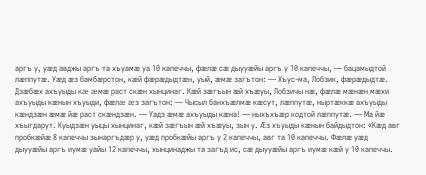аргъ у, уæд авджы аргъ та хъуамæ уа 10 капеччы, фæлæ сæ дыууæйы аргъ у 10 капеччы, — бацамыдтой лæппутæ. Уæд æз бамбæрстон, кæй фæрæдыдтæн, уый, æмæ загътон: — Хъус-ма, Лобзик, фæрæдыдтæ. Дзæбæх ахъуыды кæ æмæ раст скæн хынцинаг. Кæй зæгъын æй хъæуы, Лобзичы нæ, фæлæ мæнæн мæхи ахъуыды кæнын хъуыди, фæлæ æз загътон: — Чысыл банхъæлмæ кæсут, лæппутæ, ныртæккæ ахъуыды кæндзæн æмæ йæ раст скæндзæн. — Уадз æмæ ахъуыды кæна! — ныхъхъæр кодтой лæппутæ. — Ма йæ хъыгдарут. Куыдзæн уыцы хынцинаг, кæй зæгъын æй хъæуы, зын у. Æз хъуыды кæнын байдыдтон: «Кæд авг пробкæйæ 8 капеччы зынаргъдæр у, уæд пробкæйы аргъ у 2 капеччы, авг та 10 капеччы. Фæлæ уæд дыууæйы аргъ иумæ уайы 12 капеччы, хынцинаджы та загъд ис, сæ дыууæйы аргъ иумæ кæй у 10 капеччы.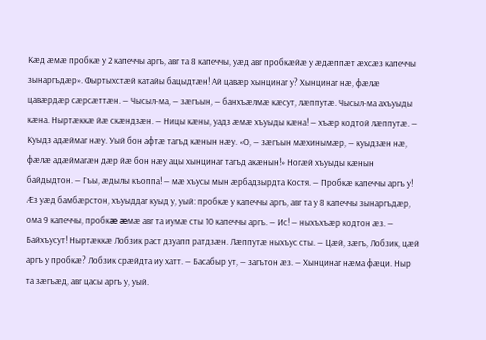Кæд æмæ пробкæ у 2 капеччы аргъ, авг та 8 капеччы, уæд авг пробкæйæ у æдæппæт æхсæз капеччы зынаргъдæр». Фыртыхстæй катайы бацыдтæн! Ай цавæр хынцинаг у? Хынцинаг нæ, фæлæ цавæрдæр сæрсæттæн. — Чысыл-ма, — зæгъын, — банхъæлмæ кæсут, лæппутæ. Чысыл-ма ахъуыды кæна. Ныртæккæ йæ скæндзæн. — Ницы кæны, уадз æмæ хъуыды кæна! — хъæр кодтой лæппутæ. — Куыдз адæймаг нæу. Уый бон афтæ тагъд кæнын нæу. «О, — зæгъын мæхинымæр, — куыдзæн нæ, фæлæ адæймагæн дæр йæ бон нæу ацы хынцинаг тагъд акæнын!» Ногæй хъуыды кæнын байдыдтон. — Гъы, æдылы къоппа! — мæ хъусы мын æрбадзырдта Костя. — Пробкæ капеччы аргъ у! Æз уæд бамбæрстон, хъуыддаг куыд у, уый: пробкæ у капеччы аргъ, авг та у 8 капеччы зынаргъдæр, ома 9 капеччы, пробкæ æмæ авг та иумæ сты 10 капеччы аргъ. — Ис! — ныхъхъæр кодтон æз. — Байхъусут! Ныртæккæ Лобзик раст дзуапп ратдзæн. Лæппутæ ныхъус сты. — Цæй, зæгъ, Лобзик, цæй аргъ у пробкæ? Лобзик срæйдта иу хатт. — Басабыр ут, — загътон æз. — Хынцинаг нæма фæци. Ныр та зæгъæд, авг цасы аргъ у, уый.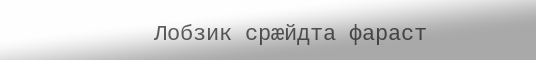Лобзик срæйдта фараст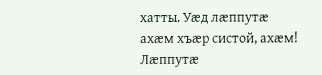хатты. Уæд лæппутæ ахæм хъæр систой, ахæм! Лæппутæ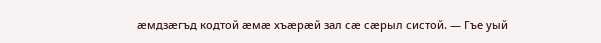æмдзæгъд кодтой æмæ хъæрæй зал сæ сæрыл систой. — Гъе уый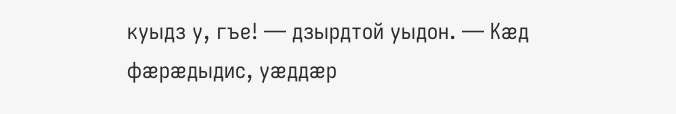куыдз у, гъе! — дзырдтой уыдон. — Кæд фæрæдыдис, уæддæр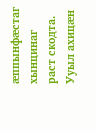æппынфæстаг хынцинаг раст скодта. Ууыл ахицæн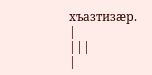хъазтизæр.
|
|||
|